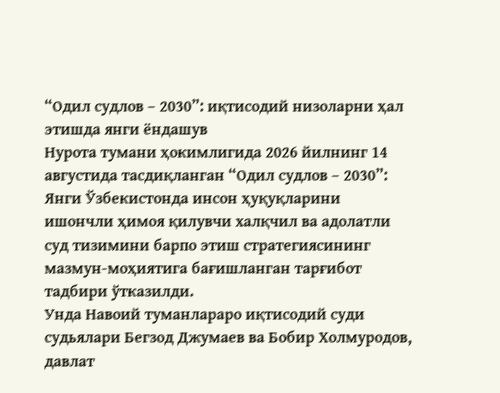“Одил судлов – 2030”: иқтисодий низоларни ҳал этишда янги ёндашув
Нурота тумани ҳокимлигида 2026 йилнинг 14 августида тасдиқланган “Одил судлов – 2030”: Янги Ўзбекистонда инсон ҳуқуқларини ишончли ҳимоя қилувчи халқчил ва адолатли суд тизимини барпо этиш стратегиясининг мазмун-моҳиятига бағишланган тарғибот тадбири ўтказилди.
Унда Навоий туманлараро иқтисодий суди судьялари Бегзод Джумаев ва Бобир Холмуродов, давлат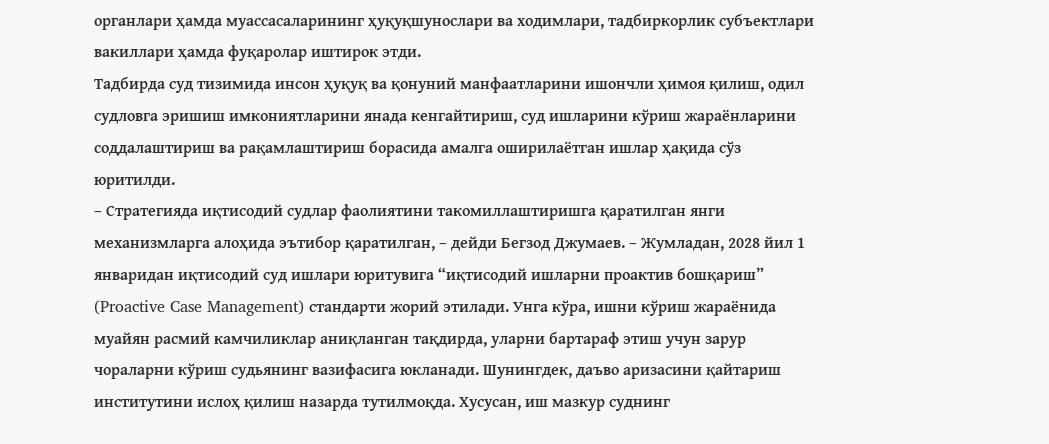органлари ҳамда муассасаларининг ҳуқуқшунослари ва ходимлари, тадбиркорлик субъектлари вакиллари ҳамда фуқаролар иштирок этди.
Тадбирда суд тизимида инсон ҳуқуқ ва қонуний манфаатларини ишончли ҳимоя қилиш, одил судловга эришиш имкониятларини янада кенгайтириш, суд ишларини кўриш жараёнларини соддалаштириш ва рақамлаштириш борасида амалга оширилаётган ишлар ҳақида сўз юритилди.
– Стратегияда иқтисодий судлар фаолиятини такомиллаштиришга қаратилган янги механизмларга алоҳида эътибор қаратилган, – дейди Бегзод Джумаев. – Жумладан, 2028 йил 1 январидан иқтисодий суд ишлари юритувига “иқтисодий ишларни проактив бошқариш” (Proactive Case Management) стандарти жорий этилади. Унга кўра, ишни кўриш жараёнида муайян расмий камчиликлар аниқланган тақдирда, уларни бартараф этиш учун зарур чораларни кўриш судьянинг вазифасига юкланади. Шунингдек, даъво аризасини қайтариш институтини ислоҳ қилиш назарда тутилмоқда. Хусусан, иш мазкур суднинг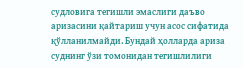судловига тегишли эмаслиги даъво аризасини қайтариш учун асос сифатида қўлланилмайди. Бундай ҳолларда ариза суднинг ўзи томонидан тегишлилиги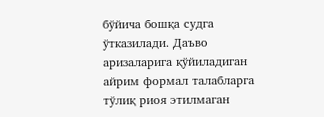бўйича бошқа судга ўтказилади. Даъво аризаларига қўйиладиган айрим формал талабларга тўлиқ риоя этилмаган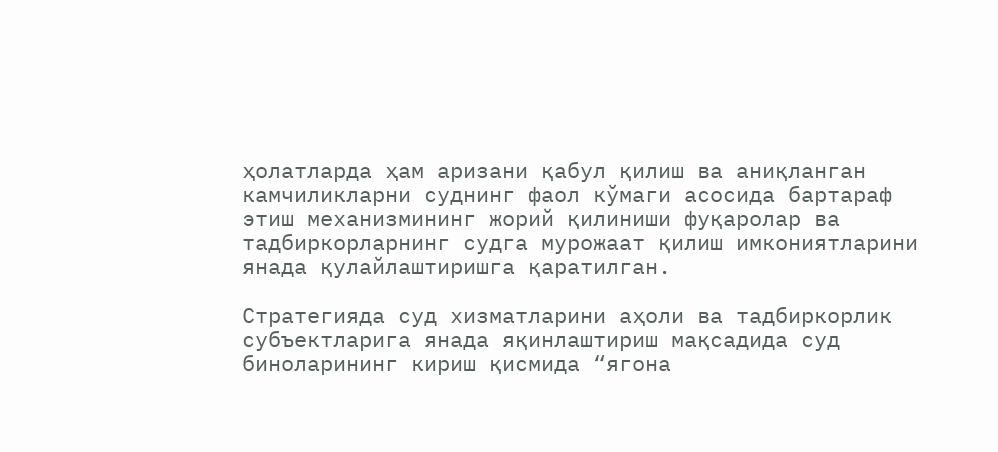ҳолатларда ҳам аризани қабул қилиш ва аниқланган камчиликларни суднинг фаол кўмаги асосида бартараф этиш механизмининг жорий қилиниши фуқаролар ва тадбиркорларнинг судга мурожаат қилиш имкониятларини янада қулайлаштиришга қаратилган.

Стратегияда суд хизматларини аҳоли ва тадбиркорлик субъектларига янада яқинлаштириш мақсадида суд биноларининг кириш қисмида “ягона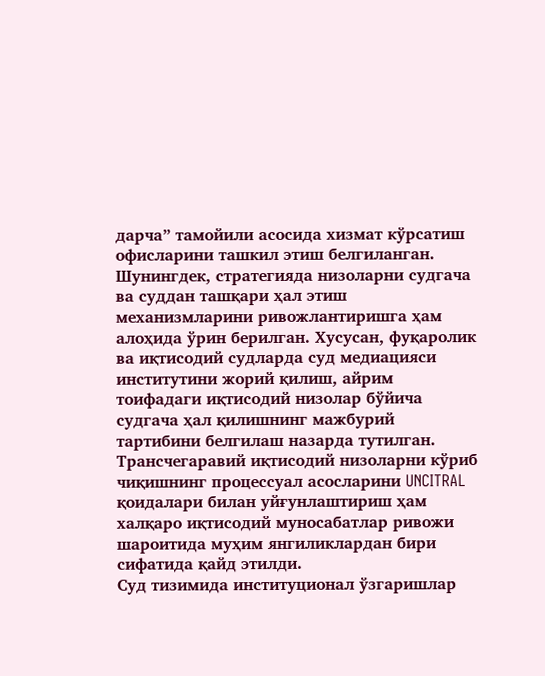дарча” тамойили асосида хизмат кўрсатиш офисларини ташкил этиш белгиланган. Шунингдек, стратегияда низоларни судгача ва суддан ташқари ҳал этиш механизмларини ривожлантиришга ҳам алоҳида ўрин берилган. Хусусан, фуқаролик ва иқтисодий судларда суд медиацияси институтини жорий қилиш, айрим тоифадаги иқтисодий низолар бўйича судгача ҳал қилишнинг мажбурий тартибини белгилаш назарда тутилган.
Трансчегаравий иқтисодий низоларни кўриб чиқишнинг процессуал асосларини UNCITRAL қоидалари билан уйғунлаштириш ҳам халқаро иқтисодий муносабатлар ривожи шароитида муҳим янгиликлардан бири сифатида қайд этилди.
Суд тизимида институционал ўзгаришлар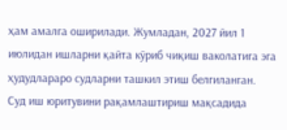ҳам амалга оширилади. Жумладан, 2027 йил 1 июлидан ишларни қайта кўриб чиқиш ваколатига эга ҳудудлараро судларни ташкил этиш белгиланган.
Суд иш юритувини рақамлаштириш мақсадида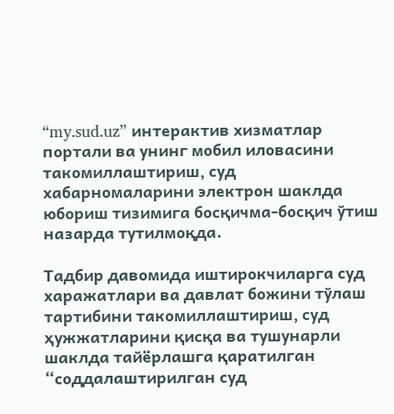“my.sud.uz” интерактив хизматлар портали ва унинг мобил иловасини такомиллаштириш, суд хабарномаларини электрон шаклда юбориш тизимига босқичма-босқич ўтиш назарда тутилмоқда.

Тадбир давомида иштирокчиларга суд харажатлари ва давлат божини тўлаш тартибини такомиллаштириш, суд ҳужжатларини қисқа ва тушунарли шаклда тайёрлашга қаратилган “соддалаштирилган суд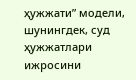ҳужжати” модели, шунингдек, суд ҳужжатлари ижросини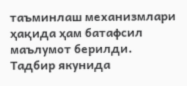таъминлаш механизмлари ҳақида ҳам батафсил маълумот берилди.
Тадбир якунида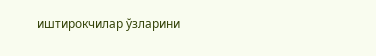иштирокчилар ўзларини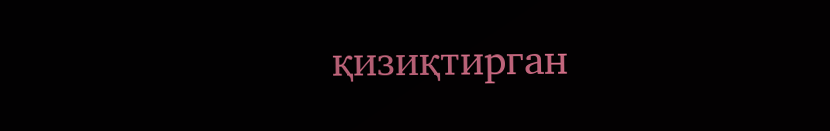қизиқтирган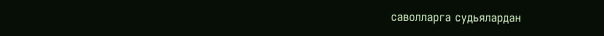саволларга судьялардан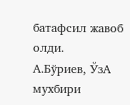батафсил жавоб олди.
А.Бўриев, ЎзА мухбири